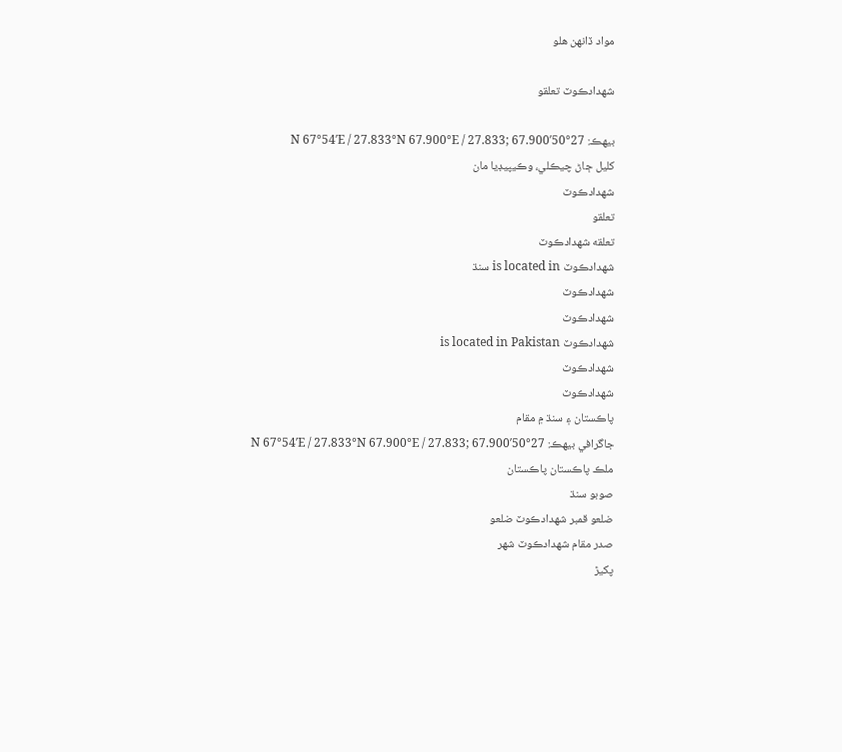مواد ڏانھن هلو

شهدادڪوٽ تعلقو

بيھڪ: 27°50′N 67°54′E / 27.833°N 67.900°E / 27.833; 67.900
کليل ڄاڻ چيڪلي، وڪيپيڊيا مان
شھدادڪوٽ
تعلقو
تعلقه شھدادڪوٽ
شھدادڪوٽ is located in سنڌ
شھدادڪوٽ
شھدادڪوٽ
شھدادڪوٽ is located in Pakistan
شھدادڪوٽ
شھدادڪوٽ
پاڪستان ۽ سنڌ ۾ مقام
جاگرافي بيهڪ: 27°50′N 67°54′E / 27.833°N 67.900°E / 27.833; 67.900
ملڪ پاڪستان پاڪستان
صوبو سنڌ
ضلعو قمبر شھدادڪوٽ ضلعو
صدر مقام شھدادڪوٽ شھر
پکيڙ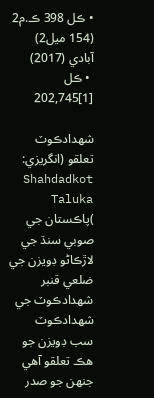• ڪل 398 ڪ.م2 (154 ميل2)
آبادي (2017)
 • ڪل [1]202,745

شهدادڪوٽ تعلقو (انگريزي: Shahdadkot Taluka )پاڪستان جي صوبي سنڌ جي لاڙڪاڻو ڊويزن جي ضلعي قنبر شهدادڪوٽ جي شھدادڪوٽ سب ڊويزن جو هڪ تعلقو آهي جنھن جو صدر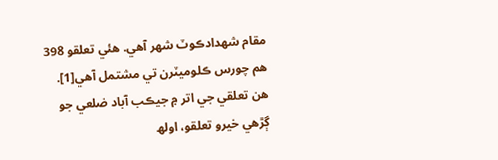مقام شهدادڪوٽ شھر آھي. ھئي تعلقو 398 ھم چورس ڪلوميٽرن تي مشتمل آهي[1]. ھن تعلقي جي اتر ۾ جيڪب آباد ضلعي جو ڳڙھي خيرو تعلقو، اولھ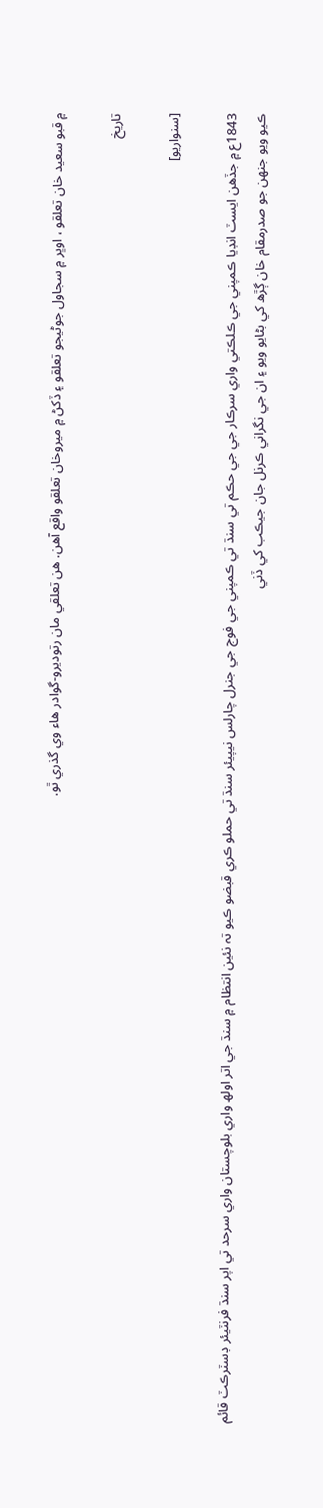۾ قبو سعيد خان تعلقو ، اوڀر ۾ سجاول جوڻيجو تعلقو ۽ ڏکڻ ۾ ميروخان تعلقو واقع آھن. ھن تعلقي مان رتوديرو-گوادر ھاء وي گذري ٿو.

تاريخ

[سنواريو]

1843ع ۾ جڏھن ايسٽ انڊيا ڪمپني جي ڪلڪتي واري سرڪار جي جي حڪم تي سنڌ تي ڪمپني جي فوج جي جنرل چارلس نيپيئر سنڌ تي حملو ڪري قبضو ڪيو تہ نئين انتظام ۾ سنڌ جي اتر اولھ واري بلوچستان واري سرحد تي اپر سنڌ فرنٽيئر ڊسٽرڪٽ قائم ڪيو ويو جنھن جو صدرمقام خان ڳڙھ کي بڻايو ويو ۽ ان جي نگراني ڪرنل جان جيڪب کي ڏني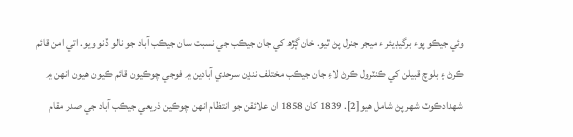وئي جيڪو پوء برگيڊيئر ء ميجر جنرل پڻ ٿيو. خان ڳڙھ کي جان جيڪب جي نسبت سان جيڪب آباد جو نالو ڏنو ويو. اتي امن قائم ڪرڻ ۽ بلوچ قبيلن کي ڪنٽرول ڪرڻ لاءِ جان جيڪب مختلف ننڍن سرحدي آبادين ۾ فوجي چوڪيون قائم ڪيون ھيون انھن ۾ شھدادڪوٽ شھر پڻ شامل ھيو[2]. 1839 کان 1858 ان علائقن جو انتظام انھن چوڪين ذريعي جيڪب آباد جي صدر مقام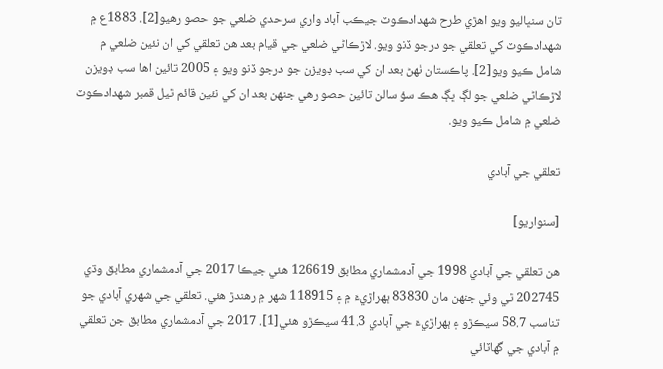تان سنڀاليو ويو اھڙي طرح شھدادڪوٽ جيڪب آباد واري سرحدي ضلعي جو حصو رھيو[2]. 1883ع ۾ شھدادڪوٽ کي تعلقي جو درجو ڏنو ويو. لاڙڪاڻي ضلعي جي قيام بعد ھن تعلقي کي ان نئين ضلعي م شامل ڪيو ويو[2]. پاڪستان ٺھڻ بعد ان کي سب ڊويزن جو درجو ڏنو ويو ۽ 2005 تائين اھا سب ڊويزن لاڙڪاڻي ضلعي جو لڳ ڀڳ ھڪ سؤ سالن تائين حصو رھي جنھن بعد ان کي نئين قائم ٿيل قمبر شهدادڪوٽ ضلعي ۾ شامل ڪيو ويو.

تعلقي جي آبادي

[سنواريو]

ھن تعلقي جي آبادي 1998 جي آدمشماري مطابق 126619 ھئي جيڪا 2017 جي آدمشماري مطابق وڌي 202745 ٿي وئي جنھن مان 83830 ٻھراڙيءَ ۾ ۽ 118915 شھر ۾ رھندڙ ھئي. تعلقي جي شھري آبادي جو تناسب 58.7 سيڪڙو ۽ ٻھراڙيءَ جي آبادي 41.3 سيڪڙو ھئي[1]. 2017 جي آدمشماري مطابق جن تعلقي ۾ آبادي جي گھاٽائي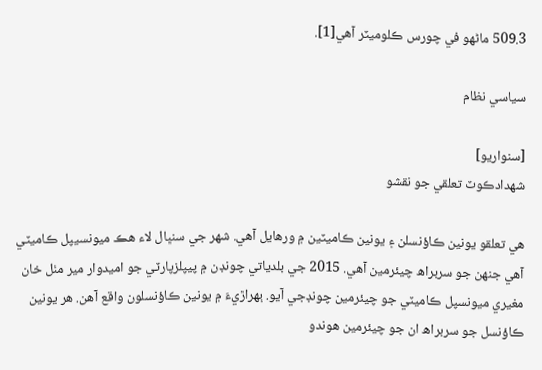509.3 ماڻھو في چورس ڪلوميٽر آهي[1].

سياسي نظام

[سنواريو]
شھدادڪوٽ تعلقي جو نقشو

ھي تعلقو يونين ڪاؤنسلن ۽ يونين ڪاميٽين ۾ ورھايل آھي. شھر جي سنڀال لاء ھڪ ميونسيپل ڪاميٽي آهي جنهن جو سربراھ چيئرمين آھي. 2015 جي بلدياتي چونڊن ۾ پيپلزپارٽي جو اميدوار مير مٺل خان مغيري ميونسپل ڪاميٽي جو چيئرمين چونڊجي آيو. ٻھراڙيءَ ۾ يونين ڪاؤنسلون واقع آھن. ھر يونين ڪاؤنسل جو سربراھ ان جو چيئرمين ھوندو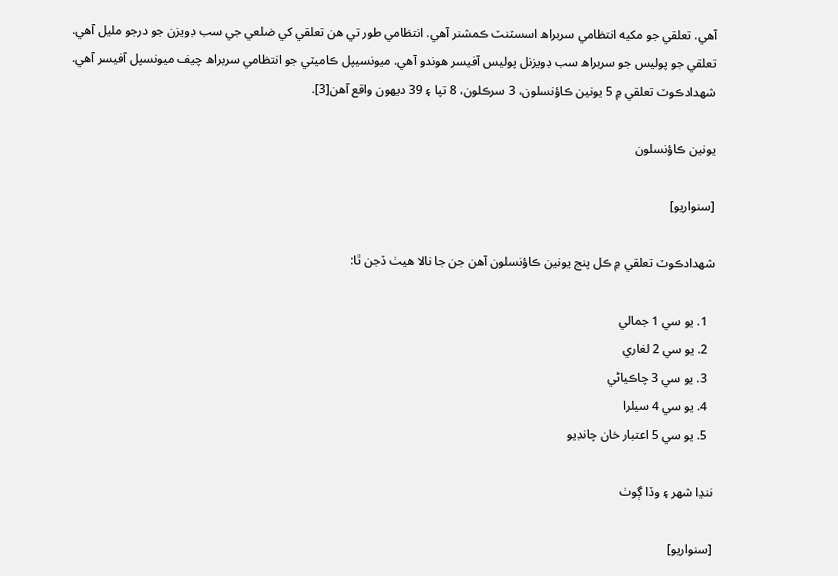آھي. تعلقي جو مکيه انتظامي سربراھ اسسٽنٽ ڪمشنر آھي. انتظامي طور تي ھن تعلقي کي ضلعي جي سب ڊويزن جو درجو مليل آهي. تعلقي جو پوليس جو سربراھ سب ڊويزنل پوليس آفيسر ھوندو آھي. ميونسيپل ڪاميٽي جو انتظامي سربراھ چيف ميونسپل آفيسر آھي. شھدادڪوٽ تعلقي ۾ 5 يونين ڪاؤنسلون، 3 سرڪلون، 8 تپا ۽ 39 ديھون واقع آھن[3].

يونين ڪاؤنسلون

[سنواريو]

شھدادڪوٽ تعلقي ۾ ڪل پنج يونين ڪاؤنسلون آهن جن جا نالا ھيٺ ڏجن ٿا:

  1. يو سي 1 جمالي
  2. يو سي 2 لغاري
  3. يو سي 3 چاڪياڻي
  4. يو سي 4 سيلرا
  5. يو سي 5 اعتبار خان چانڊيو

ننڍا شھر ۽ وڏا ڳوٺ

[سنواريو]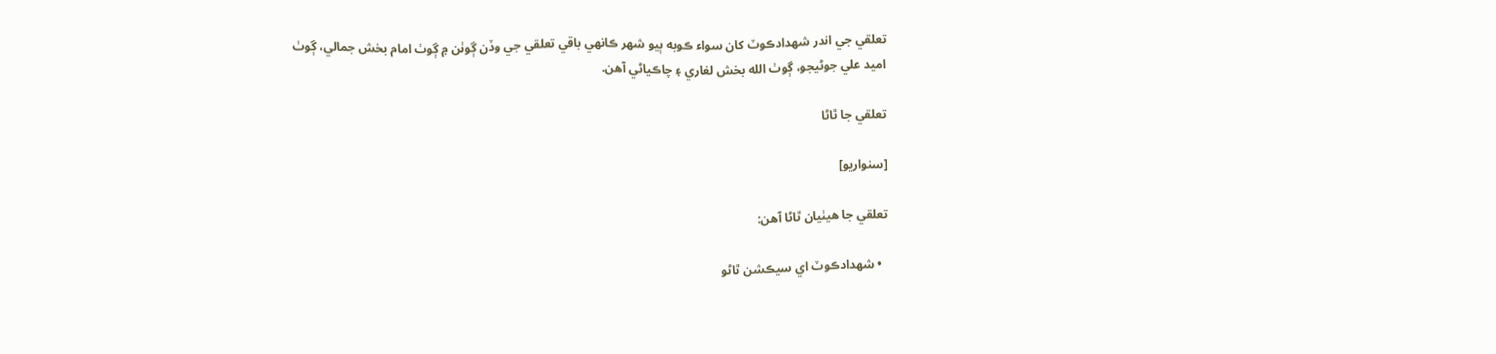تعلقي جي اندر شھدادڪوٽ کان سواء ڪوبه ٻيو شھر ڪانھي باقي تعلقي جي وڏن ڳوٺن ۾ ڳوٺ امام بخش جمالي، ڳوٺ اميد علي جوڻيجو، ڳوٺ الله بخش لغاري ۽ چاڪياڻي آھن.

تعلقي جا ٿاڻا

[سنواريو]

تعلقي جا ھيٺيان ٿاڻا آھن:

  • شھدادڪوٽ اي سيڪشن ٿاڻو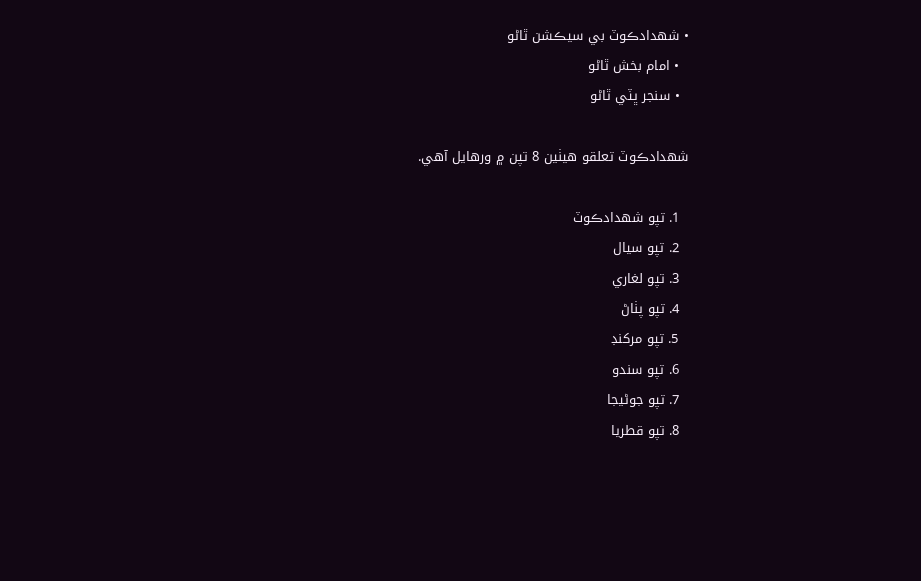• شھدادڪوٽ بي سيڪشن ٿاڻو
  • امام بخش ٿاڻو
  • سنجر ڀٽي ٿاڻو

شھدادڪوٽ تعلقو ھيٺين 8 تپن ۾ ورھايل آھي.

  1. تپو شھدادڪوٽ
  2. تپو سيال
  3. تپو لغاري
  4. تپو پٺاڻ
  5. تپو مرکنڊ
  6. تپو سندو
  7. تپو جوڻيجا
  8. تپو قطريا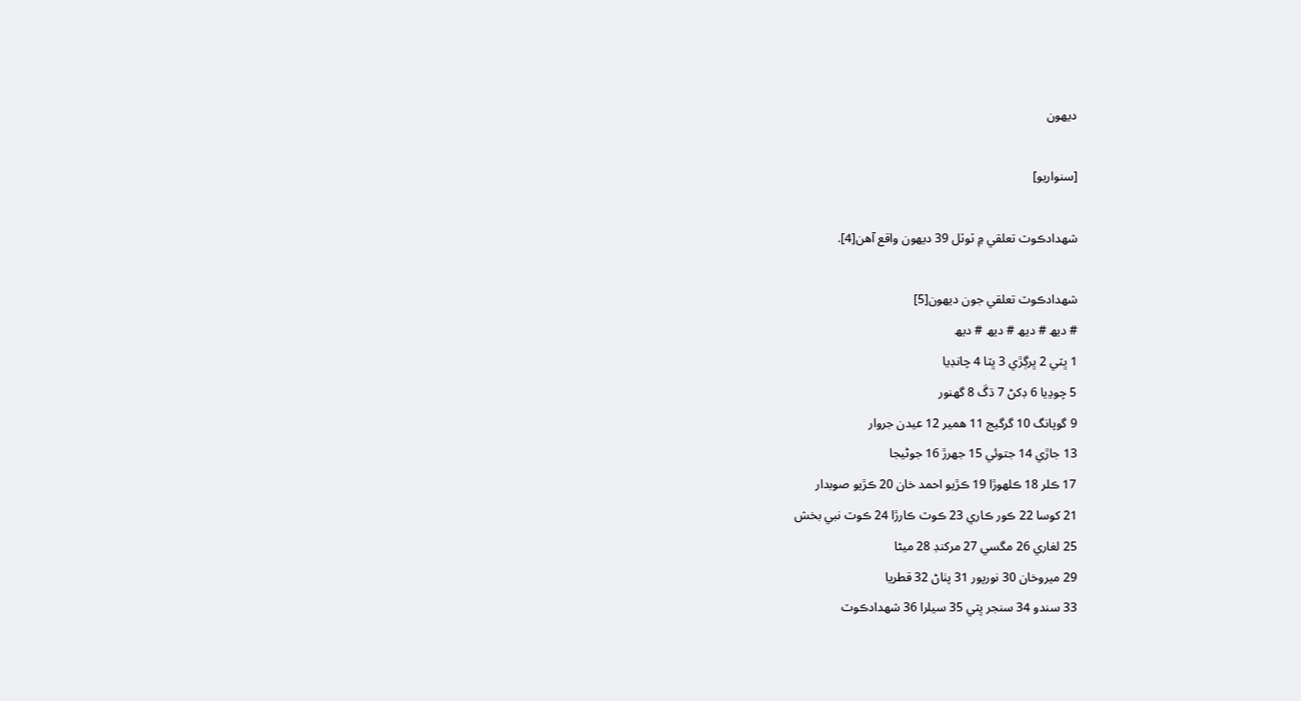ديھون

[سنواريو]

شھدادڪوٽ تعلقي ۾ ٽوٽل 39 ديھون واقع آھن[4].

شھدادڪوٽ تعلقي جون ديھون[5]
# ديھ # ديھ # ديھ # ديھ
1 ڀٽي 2 ڀرڳڙي 3 ڀٽا 4 چانڊيا
5 چوڍيا 6 ڊکڻ 7 ڌڱ 8 گھنور
9 گوپانگ 10 گرگيج 11 ھمير 12 عيدن جروار
13 جاڙي 14 جتوئي 15 جھرڙ 16 جوڻيجا
17 ڪلر 18 ڪلھوڙا 19 ڪڙيو احمد خان 20 ڪڙيو صوبدار
21 کوسا 22 ڪور ڪاري 23 ڪوٽ ڪارڙا 24 ڪوٽ نبي بخش
25 لغاري 26 مگسي 27 مرکنڊ 28 ميڻا
29 ميروخان 30 نورپور 31 پٺاڻ 32 قطريا
33 سندو 34 سنجر ڀٽي 35 سيلرا 36 شھدادڪوٽ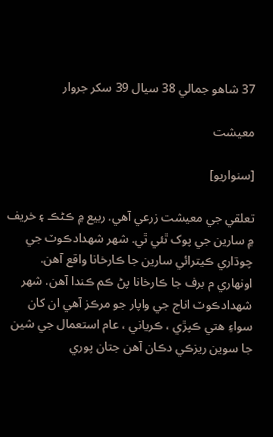37 شاھو جمالي 38 سيال 39 سکر جروار

معيشت

[سنواريو]

تعلقي جي معيشت زرعي آھي. ربيع ۾ ڪڻڪ ۽ خريف ۾ سارين جي پوک ٿئي ٿي. شھر شھدادڪوٽ جي چوڌاري ڪيترائي سارين جا ڪارخانا واقع آھن. اونھاري م برف جا ڪارخانا پڻ ڪم ڪندا آهن. شھر شھدادڪوٽ اناج جي واپار جو مرڪز آهي ان کان سواءِ ھتي ڪپڙي ، ڪرياني ، عام استعمال جي شين جا سوين ريزڪي دڪان آھن جتان پوري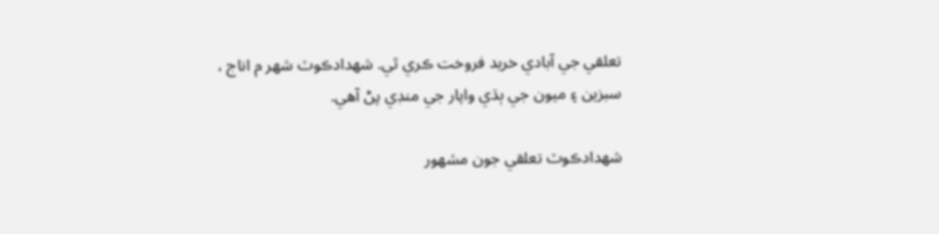تعلقي جي آبادي خريد فروخت ڪري ٿي. شھدادڪوٽ شھر م اناج ، سبزين ۽ ميون جي ٻڌي واپار جي منڊي پڻ آهي.

شھدادڪوٽ تعلقي جون مشھور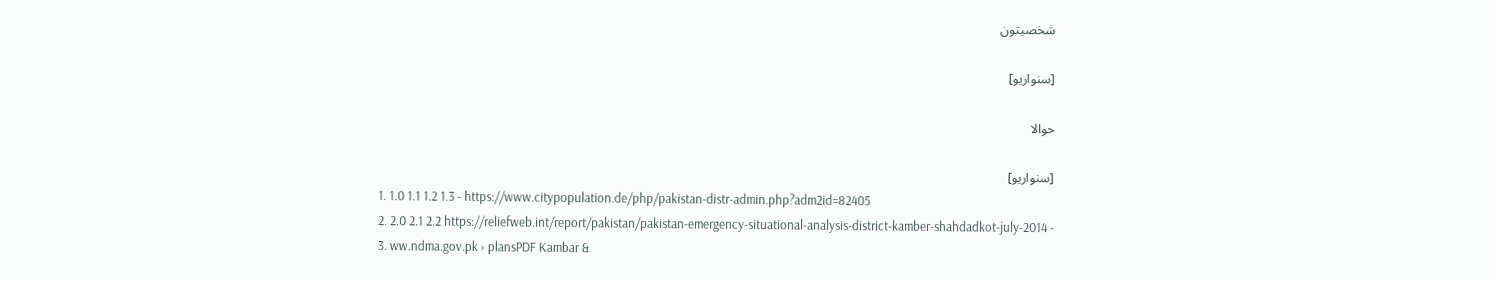شخصيتون

[سنواريو]

حوالا

[سنواريو]
  1. 1.0 1.1 1.2 1.3 - https://www.citypopulation.de/php/pakistan-distr-admin.php?adm2id=82405
  2. 2.0 2.1 2.2 https://reliefweb.int/report/pakistan/pakistan-emergency-situational-analysis-district-kamber-shahdadkot-july-2014 -
  3. ww.ndma.gov.pk › plansPDF Kambar &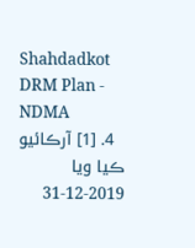Shahdadkot DRM Plan - NDMA
  4. [1] آرڪائيو ڪيا ويا 2019-12-31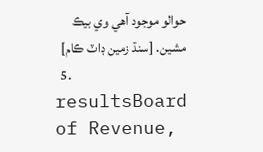حوالو موجود آهي وي بيڪ مشين. [سنڌ زمين ڊاٽ ڪام]
  5. resultsBoard of Revenue,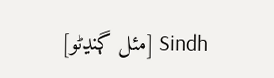Sindh [مئل ڳنڍڻو]